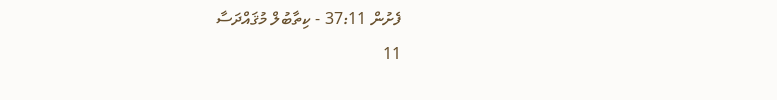ފެށުން 37:11 - ކިތާބުލް މުޤައްދަސާ
11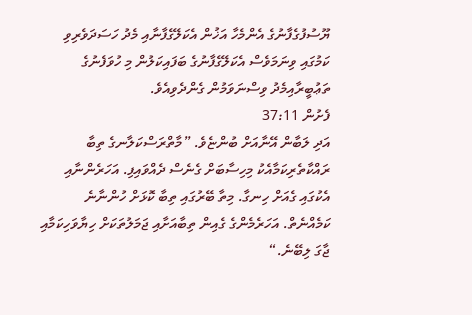ޔޫސުފުގެފާނުގެ އެންމެހާ އަޚުން އެކަލޭގެފާނާއި މެދު ހަސަދަވެރިވި ކަމުގައި ވިނަމަވެސް އެކަލޭގެފާނުގެ ބަފައިކަލުން މި ހުވަފެނުގެ ތަޢުބީރާއިމެދު ވިސްނަވަމުން ގެންދެވިއެވެ.
ފެށުން 37:11
އަދި ލަބާން އޭނާއަށް ބުންޏެވެ. ”މާތްރަސްކަލާނގެ ތިބާ ރައްކާތެރިކަމާއެކު މިހިސާބަށް ގެނެސް ދެއްވައިފި. އަހަރެންނާއި އެކުގައި ގެއަށް ހިނގާ. މިތާ ބޭރުގައި ތިބާ ކޮޅަށް ހުންނާނެ ކަމެއްނެތް. އަހަރެމެންގެ ގެއިން ތިބާއަށާއި ޖަމަލުތަކަށް ހިޔާވަހިކަމާއި ޖާގަ ލިބޭނެ.“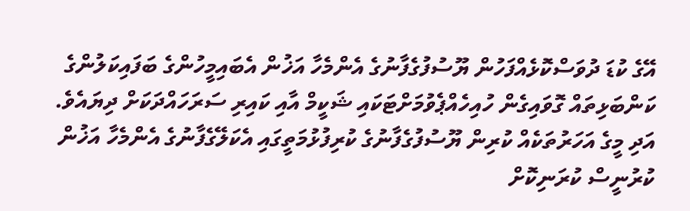އޭގެ ކުޑަ ދުވަސްކޮޅެއްފަހުން ޔޫސުފުގެފާނުގެ އެންމެހާ އަޚުން އެބައިމީހުންގެ ބަފައިކަލުންގެ ކަންބަޅިތައް ގޮވައިގެން ހުއިހެއްޕެވުމަށްޓަކައި ޝަކީމް އާއި ކައިރި ސަރަހައްދަކަށް ދިޔައެވެ.
އަދި މީގެ އަހަރުތަކެއް ކުރިން ޔޫސުފުގެފާނުގެ ކުރިފުޅުމަތީގައި އެކަލޭގެފާނުގެ އެންމެހާ އަޚުން ކުރުނީސް ކުރަނިކޮށް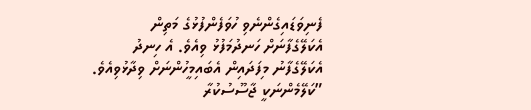ފެނިވަޑައިގެންނެވި ހުވަފެންފުޅުގެ މަތިން އެކަލޭގެފާނަށް ހަނދުމަފުޅު ވިއެވެ. އެ ހިނދު އެކަލޭގެފާނު މިފަދައިން އެބައިމީހުންނަށް ވިދާޅުވިއެވެ. ”ކަލޭމެންނަކީ ޖާސޫސުކުރާ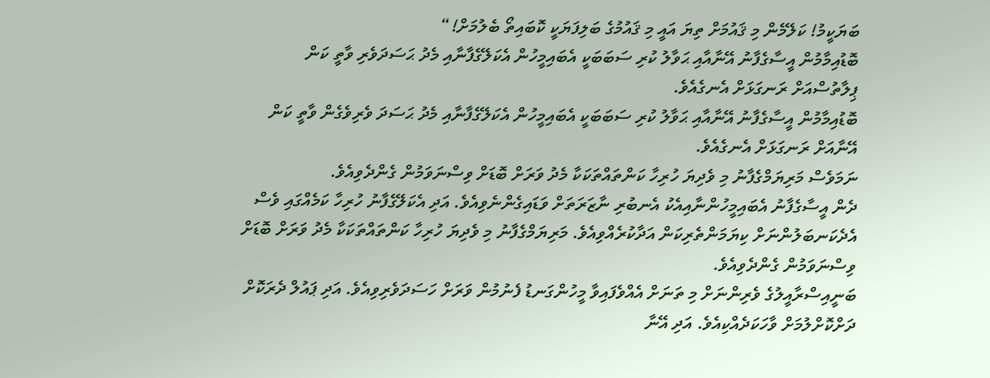ބަޔަކީމު! ކަލޭމެން މި ޤައުމަށް ތިޔަ އައީ މި ޤައުމުގެ ބަލިފަޔަކީ ކޮބައިތޯ ބެލުމަށް!“
ބޮޑުއިމާމުން އީސާގެފާނު އޭނާއާއި ޙަވާލު ކުރި ސަބަބަކީ އެބައިމީހުން އެކަލޭގެފާނާއި މެދު ޙަސަދަވެރި ވާތީ ކަން ޕިލާތުސްއަށް ރަނގަޅަށް އެނގެއެވެ.
ބޮޑުއިމާމުން އީސާގެފާނު އޭނާއާއި ޙަވާލު ކުރި ސަބަބަކީ އެބައިމީހުން އެކަލޭގެފާނާއި މެދު ޙަސަދަ ވެރިވެގެން ވާތީ ކަން އޭނާއަށް ރަނގަޅަށް އެނގެއެވެ.
ނަމަވެސް މަރިޔަމްގެފާނު މި ވެދިޔަ ހުރިހާ ކަންތައްތަކަކާ މެދު ވަރަށް ބޮޑަށް ވިސްނަވަމުން ގެންދެވިއެވެ.
ދެން އީސާގެފާނު އެބައިމީހުންނާއިއެކު އެނބުރި ނާޒަރަތަށް ވަޑައިގެންނެވިއެވެ. އަދި އެކަލޭގެފާނު ހުރިހާ ކަމެއްގައި ވެސް އެދެކަނބަލުންނަށް ކިޔަމަންތެރިކަން އަދާކުރެއްވިއެވެ. މަރިޔަމްގެފާނު މި ވެދިޔަ ހުރިހާ ކަންތައްތަކަކާ މެދު ވަރަށް ބޮޑަށް ވިސްނަވަމުން ގެންދެވިއެވެ.
ބަނީއިސްރާއީލުގެ ވެރިންނަށް މި ތަނަށް އެއްވެފައިވާ މީހުންގަނޑު ފެނުމުން ވަރަށް ހަސަދަވެރިވިއެވެ. އަދި ޕައުލް ދެރަކޮށް ދަށްކޮށްލުމަށް ވާހަކަދެއްކިއެވެ. އަދި އޭނާ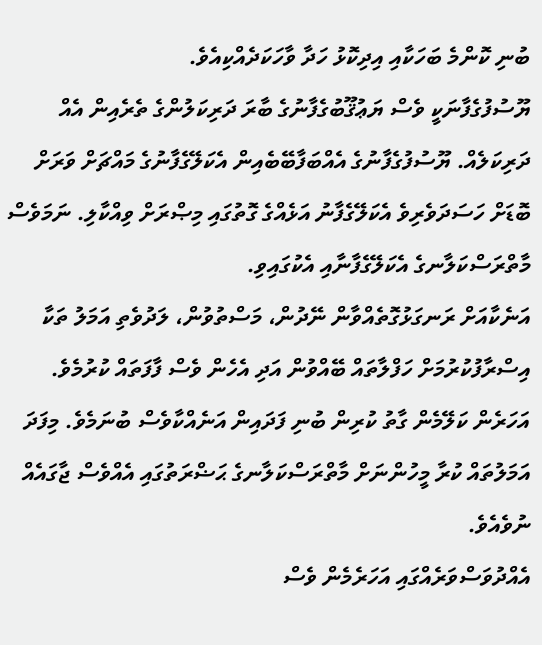ބުނި ކޮންމެ ބަހަކާއި އިދިކޮޅު ހަދާ ވާހަކަދެއްކިއެވެ.
ޔޫސުފުގެފާނަކީ ވެސް ޔަޢުޤޫބުގެފާނުގެ ބާރަ ދަރިކަލުންގެ ތެރެއިން އެއް ދަރިކަލެއް. ޔޫސުފުގެފާނުގެ އެއްބަފާބޭބެއިން އެކަލޭގެފާނުގެ މައްޗަށް ވަރަށް ބޮޑަށް ހަސަދަވެރިވެ އެކަލޭގެފާނު އަޅެއްގެ ގޮތުގައި މިޞްރަށް ވިއްކާލި. ނަމަވެސް މާތްރަސްކަލާނގެ އެކަލޭގެފާނާއި އެކުގައިވި.
އަނެކާއަށް ރަނގަޅުގޮތެއްވާން ނޭދުން، މަސްތުވުން، ލަދުވެތި އަމަލު ތަކާ އިސްރާފުކުރުމަށް ހަފްލާތައް ބޭއްވުން އަދި އެހެން ވެސް ފާފަތައް ކުރުމެވެ. އަހަރެން ކަލޭމެން ގާތު ކުރިން ބުނި ފަދައިން އަނެއްކާވެސް ބުނަމެވެ. މިފަދަ އަމަލުތައް ކުރާ މީހުންނަށް މާތްރަސްކަލާނގެ ޙަޟްރަތުގައި އެއްވެސް ޖާގައެއް ނުވެއެވެ.
އެއްދުވަސްވަރެއްގައި އަހަރެމެން ވެސް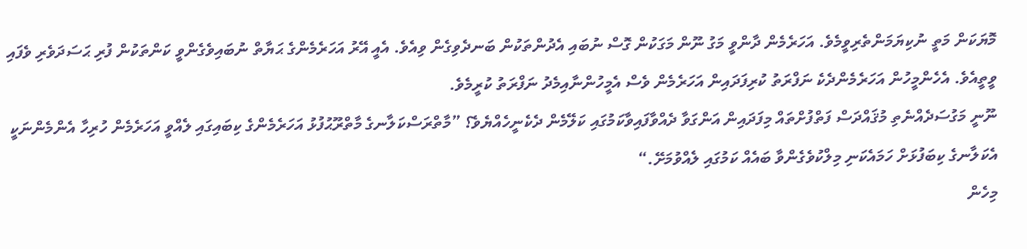މޮޔަކަން މަތީ ނުކިޔަމަންތެރިވީމެވެ. އަހަރެމެން ދާންވީ މަގު ނޫން މަގަކުން ގޮސް ނުބައި އެދުންތަކުން ބަނދެވިގެން ވިއެވެ. އެއީ އޭރު އަހަރެމެންގެ ޙަޔާތް ނުބައިވެގެންވީ ކަންތަކުން ފުރި ޙަސަދަވެރި ވެފައި ވީތީއެވެ. އެހެންމީހުން އަހަރެމެންދެކެ ނަފްރަތު ކުރިފަދައިން އަހަރެމެން ވެސް އެމީހުންނާއިމެދު ނަފްރަތު ކުރީމެވެ.
ނޫނީ މަގުސަދެއްނެތި މުޤައްދަސް ފަތްފުށްތައް މިފަދައިން އަންގަވާ ދެއްވާފައިވާކަމުގައި ކަލޭމެން ދެކެނީހެއްޔެވެ؟ ”މާތްރަސްކަލާނގެ މާތްރޫޙުފުޅު އަހަރެމެންގެ ކިބައިގައި ލެއްވީ އަހަރެމެން ހުރިހާ އެންމެންނަކީ އެކަލާނގެ ކިބަފުޅަށް ހަމައެކަނި މިލްކުވެގެންވާ ބައެއް ކަމުގައި ލެއްވުމަށޭ.“
މިހެން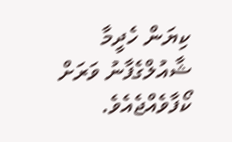ކިޔަން ހެދީމާ ޝާއުލްގެފާނު ވަރަށް ކޯފާވެއްޖެއެވެ.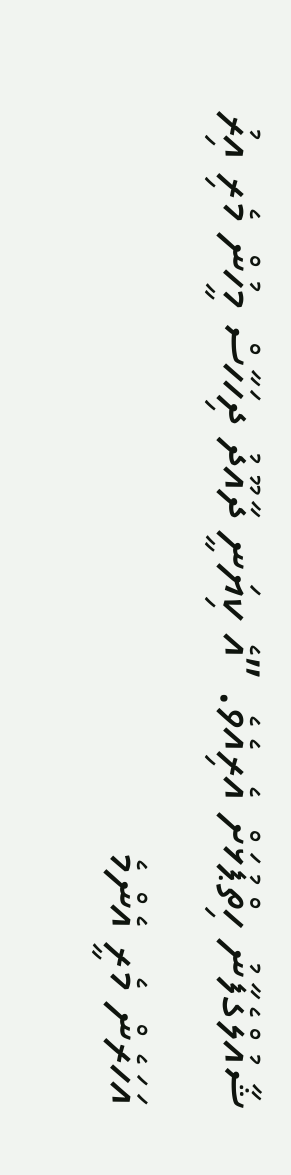ޝާއުލްގެފާނު ހިތްޕުޅަށް އެރިއެވެ. ”އެ ކިޔަނީ ދާއޫދު ދިހަހާސް މީހުން މެރި އިރު އަހަރެން މެރީ އެންމެ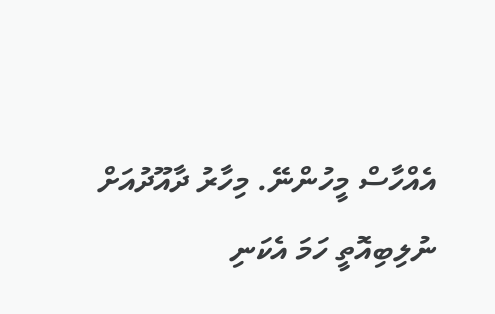އެއްހާސް މީހުންނޭ. މިހާރު ދާއޫދުއަށް ނުލިބިއޮތީ ހަމަ އެކަނި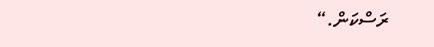ރަސްކަން.“